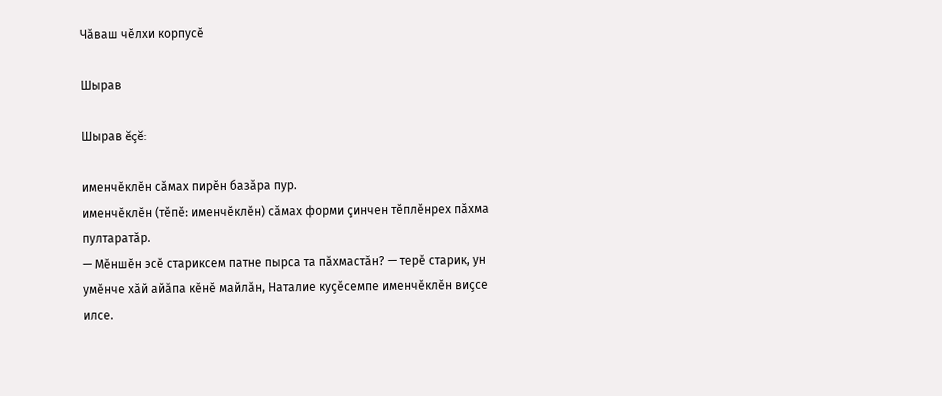Чӑваш чӗлхи корпусӗ

Шырав

Шырав ĕçĕ:

именчӗклӗн сăмах пирĕн базăра пур.
именчӗклӗн (тĕпĕ: именчӗклӗн) сăмах форми çинчен тĕплĕнрех пăхма пултаратăр.
— Мӗншӗн эсӗ стариксем патне пырса та пӑхмастӑн? — терӗ старик, ун умӗнче хӑй айӑпа кӗнӗ майлӑн, Наталие куҫӗсемпе именчӗклӗн виҫсе илсе.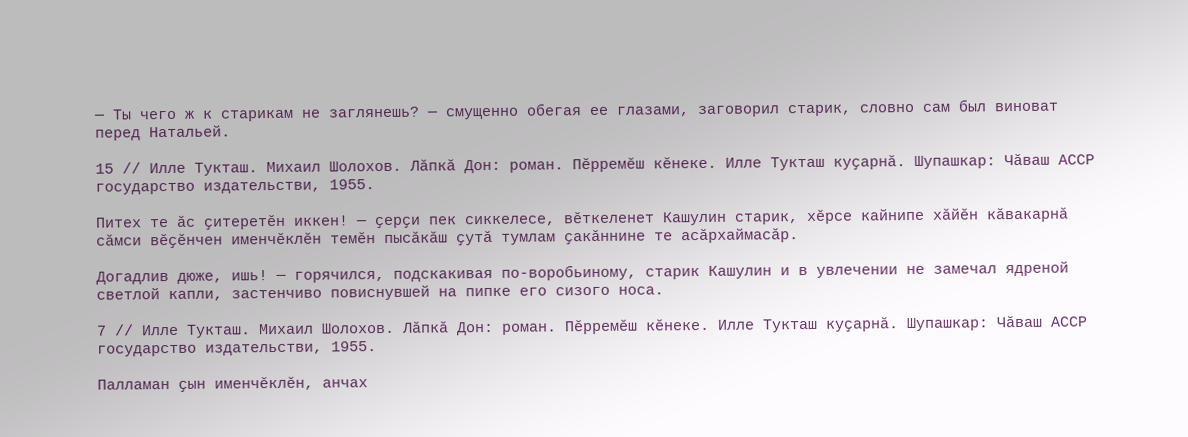— Ты чего ж к старикам не заглянешь? — смущенно обегая ее глазами, заговорил старик, словно сам был виноват перед Натальей.

15 // Илле Тукташ. Михаил Шолохов. Лӑпкӑ Дон: роман. Пӗрремӗш кӗнеке. Илле Тукташ куҫарнӑ. Шупашкар: Чӑваш АССР государство издательстви, 1955.

Питех те ӑс ҫитеретӗн иккен! — ҫерҫи пек сиккелесе, вӗткеленет Кашулин старик, хӗрсе кайнипе хӑйӗн кӑвакарнӑ сӑмси вӗҫӗнчен именчӗклӗн темӗн пысӑкӑш ҫутӑ тумлам ҫакӑннине те асӑрхаймасӑр.

Догадлив дюже, ишь! — горячился, подскакивая по-воробьиному, старик Кашулин и в увлечении не замечал ядреной светлой капли, застенчиво повиснувшей на пипке его сизого носа.

7 // Илле Тукташ. Михаил Шолохов. Лӑпкӑ Дон: роман. Пӗрремӗш кӗнеке. Илле Тукташ куҫарнӑ. Шупашкар: Чӑваш АССР государство издательстви, 1955.

Палламан ҫын именчӗклӗн, анчах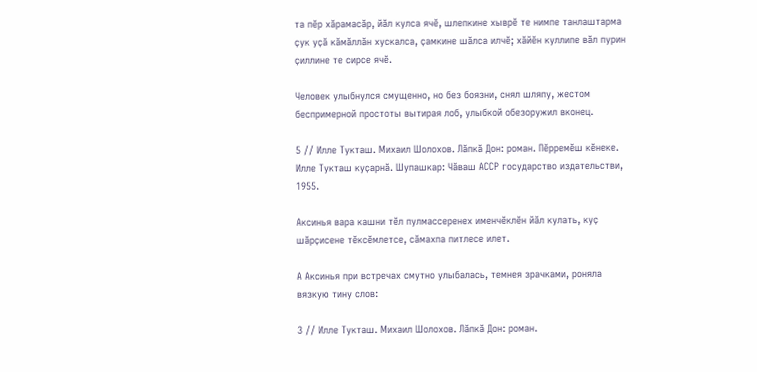та пӗр хӑрамасӑр, йӑл кулса ячӗ, шлепкине хыврӗ те нимпе танлаштарма ҫук уҫӑ кӑмӑллӑн хускалса, ҫамкине шӑлса илчӗ; хӑйӗн куллипе вӑл пурин ҫиллине те сирсе ячӗ.

Человек улыбнулся смущенно, но без боязни, снял шляпу, жестом беспримерной простоты вытирая лоб, улыбкой обезоружил вконец.

5 // Илле Тукташ. Михаил Шолохов. Лӑпкӑ Дон: роман. Пӗрремӗш кӗнеке. Илле Тукташ куҫарнӑ. Шупашкар: Чӑваш АССР государство издательстви, 1955.

Аксинья вара кашни тӗл пулмассеренех именчӗклӗн йӑл кулать, куҫ шӑрҫисене тӗксӗмлетсе, сӑмахпа питлесе илет.

А Аксинья при встречах смутно улыбалась, темнея зрачками, роняла вязкую тину слов:

3 // Илле Тукташ. Михаил Шолохов. Лӑпкӑ Дон: роман.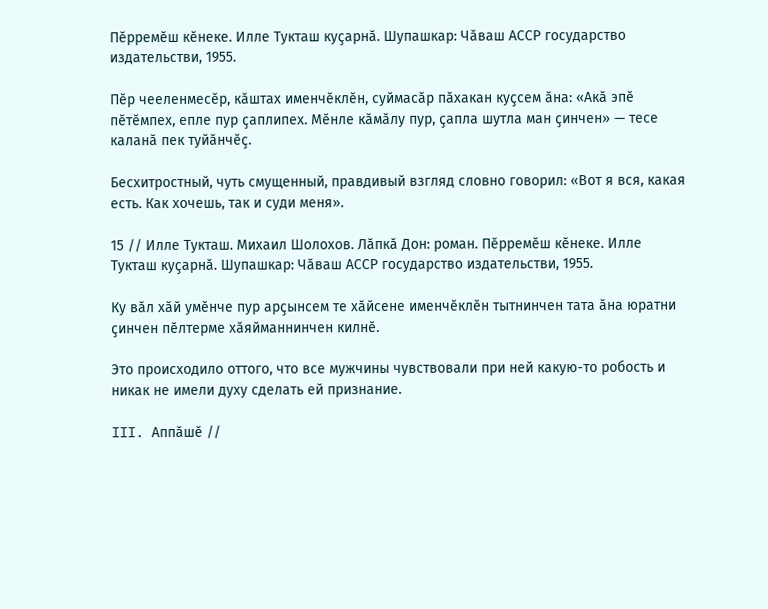Пӗрремӗш кӗнеке. Илле Тукташ куҫарнӑ. Шупашкар: Чӑваш АССР государство издательстви, 1955.

Пӗр чееленмесӗр, кӑштах именчӗклӗн, суймасӑр пӑхакан куҫсем ӑна: «Акӑ эпӗ пӗтӗмпех, епле пур ҫаплипех. Мӗнле кӑмӑлу пур, ҫапла шутла ман ҫинчен» — тесе каланӑ пек туйӑнчӗҫ.

Бесхитростный, чуть смущенный, правдивый взгляд словно говорил: «Вот я вся, какая есть. Как хочешь, так и суди меня».

15 // Илле Тукташ. Михаил Шолохов. Лӑпкӑ Дон: роман. Пӗрремӗш кӗнеке. Илле Тукташ куҫарнӑ. Шупашкар: Чӑваш АССР государство издательстви, 1955.

Ку вӑл хӑй умӗнче пур арҫынсем те хӑйсене именчӗклӗн тытнинчен тата ӑна юратни ҫинчен пӗлтерме хӑяйманнинчен килнӗ.

Это происходило оттого, что все мужчины чувствовали при ней какую-то робость и никак не имели духу сделать ей признание.

III. Аппӑшӗ //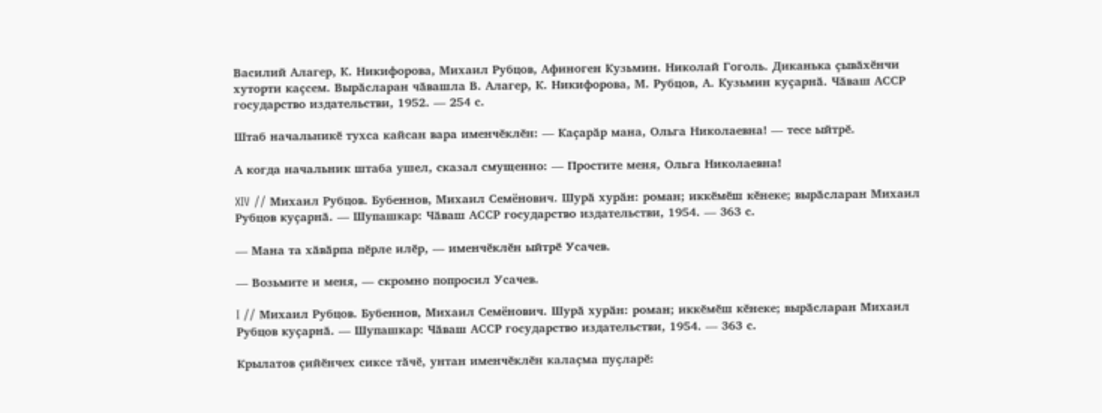Василий Алагер, К. Никифорова, Михаил Рубцов, Афиноген Кузьмин. Николай Гоголь. Диканька ҫывӑхӗнчи хуторти каҫсем. Вырӑсларан чӑвашла В. Алагер, К. Никифорова, М. Рубцов, А. Кузьмин куҫарнӑ. Чӑваш АССР государство издательстви, 1952. — 254 с.

Штаб начальникӗ тухса кайсан вара именчӗклӗн: — Каҫарӑр мана, Ольга Николаевна! — тесе ыйтрӗ.

А когда начальник штаба ушел, сказал смущенно: — Простите меня, Ольга Николаевна!

XIV // Михаил Рубцов. Бубеннов, Михаил Семёнович. Шурӑ хурӑн: роман; иккӗмӗш кӗнеке; вырӑсларан Михаил Рубцов куҫарнӑ. — Шупашкар: Чӑваш АССР государство издательстви, 1954. — 363 с.

— Мана та хӑвӑрпа пӗрле илӗр, — именчӗклӗн ыйтрӗ Усачев.

— Возьмите и меня, — скромно попросил Усачев.

I // Михаил Рубцов. Бубеннов, Михаил Семёнович. Шурӑ хурӑн: роман; иккӗмӗш кӗнеке; вырӑсларан Михаил Рубцов куҫарнӑ. — Шупашкар: Чӑваш АССР государство издательстви, 1954. — 363 с.

Крылатов ҫийӗнчех сиксе тӑчӗ, унтан именчӗклӗн калаҫма пуҫларӗ: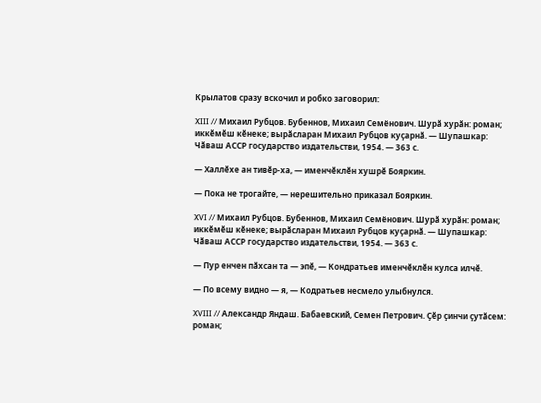Крылатов сразу вскочил и робко заговорил:

XIII // Михаил Рубцов. Бубеннов, Михаил Семёнович. Шурӑ хурӑн: роман; иккӗмӗш кӗнеке; вырӑсларан Михаил Рубцов куҫарнӑ. — Шупашкар: Чӑваш АССР государство издательстви, 1954. — 363 с.

— Халлӗхе ан тивӗр-ха, — именчӗклӗн хушрӗ Бояркин.

— Пока не трогайте, — нерешительно приказал Бояркин.

XVI // Михаил Рубцов. Бубеннов, Михаил Семёнович. Шурӑ хурӑн: роман; иккӗмӗш кӗнеке; вырӑсларан Михаил Рубцов куҫарнӑ. — Шупашкар: Чӑваш АССР государство издательстви, 1954. — 363 с.

— Пур енчен пӑхсан та — эпӗ, — Кондратьев именчӗклӗн кулса илчӗ.

— По всему видно — я, — Кодратьев несмело улыбнулся.

XVIII // Александр Яндаш. Бабаевский, Семен Петрович. Ҫӗр ҫинчи ҫутӑсем: роман;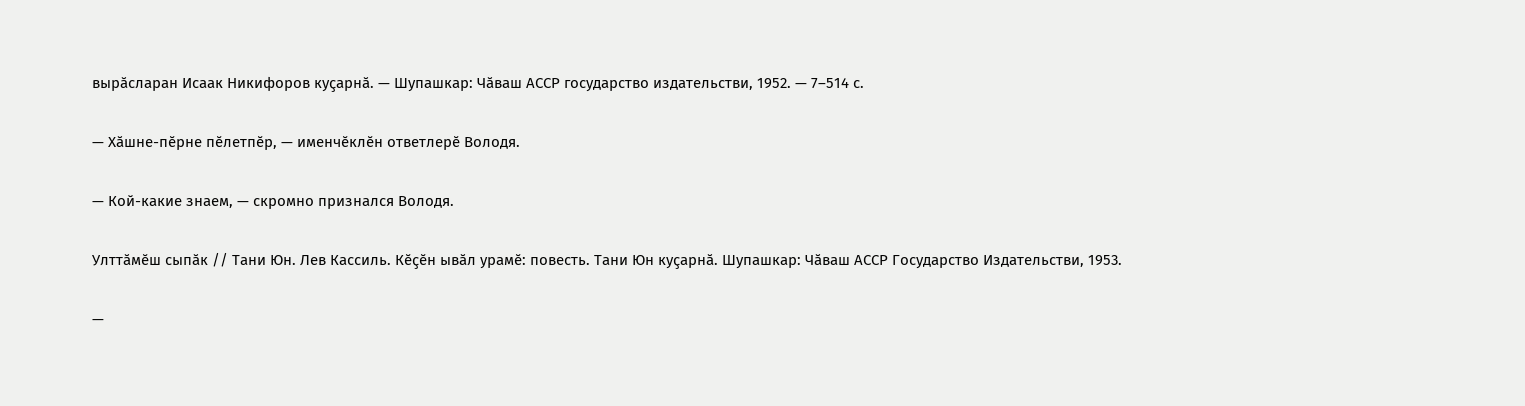вырӑсларан Исаак Никифоров куҫарнӑ. — Шупашкар: Чӑваш АССР государство издательстви, 1952. — 7–514 с.

— Хӑшне-пӗрне пӗлетпӗр, — именчӗклӗн ответлерӗ Володя.

— Кой-какие знаем, — скромно признался Володя.

Улттӑмӗш сыпӑк // Тани Юн. Лев Кассиль. Кӗҫӗн ывӑл урамӗ: повесть. Тани Юн куҫарнӑ. Шупашкар: Чӑваш АССР Государство Издательстви, 1953.

—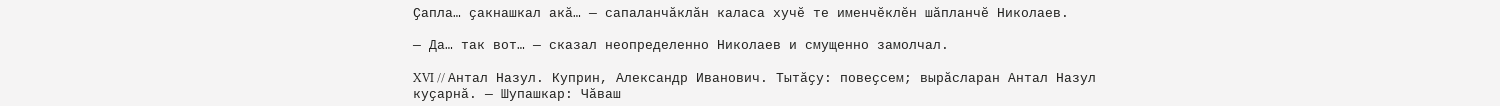Ҫапла… ҫакнашкал акӑ… — сапаланчӑклӑн каласа хучӗ те именчӗклӗн шӑпланчӗ Николаев.

— Да… так вот… — сказал неопределенно Николаев и смущенно замолчал.

XVI // Антал Назул. Куприн, Александр Иванович. Тытӑҫу: повеҫсем; вырӑсларан Антал Назул куҫарнӑ. — Шупашкар: Чӑваш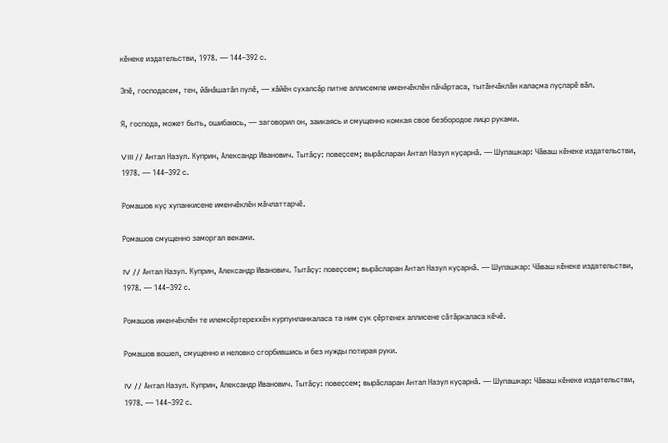кӗнеке издательстви, 1978. — 144–392 с.

Эпӗ, господасем, тен, йӑнӑшатӑп пулӗ, — хӑйӗн сухалсӑр питне аллисемпе именчӗклӗн пӑчӑртаса, тытӑнчӑклӑн калаҫма пуҫларӗ вӑл.

Я, господа, может быть, ошибаюсь, — заговорил он, заикаясь и смущенно комкая свое безбородое лицо руками.

VIII // Антал Назул. Куприн, Александр Иванович. Тытӑҫу: повеҫсем; вырӑсларан Антал Назул куҫарнӑ. — Шупашкар: Чӑваш кӗнеке издательстви, 1978. — 144–392 с.

Ромашов куҫ хупанкисене именчӗклӗн мӑчлаттарчӗ.

Ромашов смущенно заморгал веками.

IV // Антал Назул. Куприн, Александр Иванович. Тытӑҫу: повеҫсем; вырӑсларан Антал Назул куҫарнӑ. — Шупашкар: Чӑваш кӗнеке издательстви, 1978. — 144–392 с.

Ромашов именчӗклӗн те илемсӗртереххӗн курпунланкаласа та ним ҫук ҫӗртенех аллисене сӑтӑркаласа кӗчӗ.

Ромашов вошел, смущенно и неловко сгорбившись и без нужды потирая руки.

IV // Антал Назул. Куприн, Александр Иванович. Тытӑҫу: повеҫсем; вырӑсларан Антал Назул куҫарнӑ. — Шупашкар: Чӑваш кӗнеке издательстви, 1978. — 144–392 с.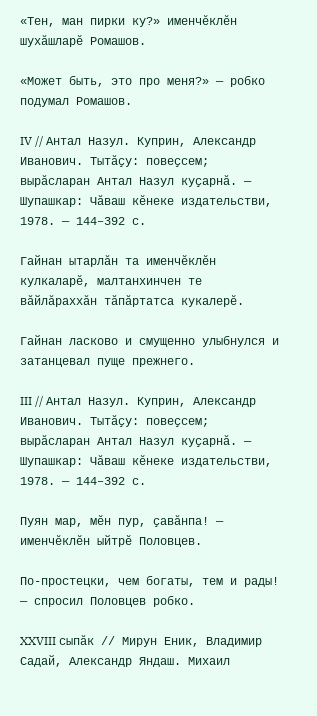«Тен, ман пирки ку?» именчӗклӗн шухӑшларӗ Ромашов.

«Может быть, это про меня?» — робко подумал Ромашов.

IV // Антал Назул. Куприн, Александр Иванович. Тытӑҫу: повеҫсем; вырӑсларан Антал Назул куҫарнӑ. — Шупашкар: Чӑваш кӗнеке издательстви, 1978. — 144–392 с.

Гайнан ытарлӑн та именчӗклӗн кулкаларӗ, малтанхинчен те вӑйлӑраххӑн тӑпӑртатса кукалерӗ.

Гайнан ласково и смущенно улыбнулся и затанцевал пуще прежнего.

III // Антал Назул. Куприн, Александр Иванович. Тытӑҫу: повеҫсем; вырӑсларан Антал Назул куҫарнӑ. — Шупашкар: Чӑваш кӗнеке издательстви, 1978. — 144–392 с.

Пуян мар, мӗн пур, ҫавӑнпа! — именчӗклӗн ыйтрӗ Половцев.

По-простецки, чем богаты, тем и рады! — спросил Половцев робко.

XXVIII сыпӑк // Мирун Еник, Владимир Садай, Александр Яндаш. Михаил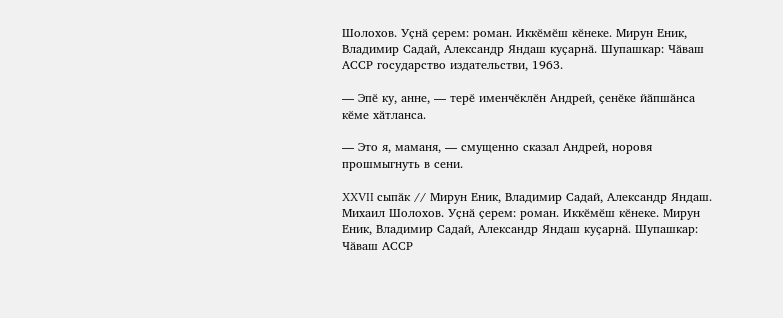Шолохов. Уҫнӑ ҫерем: роман. Иккӗмӗш кӗнеке. Мирун Еник, Владимир Садай, Александр Яндаш куҫарнӑ. Шупашкар: Чӑваш АССР государство издательстви, 1963.

— Эпӗ ку, анне, — терӗ именчӗклӗн Андрей, ҫенӗке йӑпшӑнса кӗме хӑтланса.

— Это я, маманя, — смущенно сказал Андрей, норовя прошмыгнуть в сени.

XXVII сыпӑк // Мирун Еник, Владимир Садай, Александр Яндаш. Михаил Шолохов. Уҫнӑ ҫерем: роман. Иккӗмӗш кӗнеке. Мирун Еник, Владимир Садай, Александр Яндаш куҫарнӑ. Шупашкар: Чӑваш АССР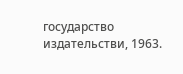государство издательстви, 1963.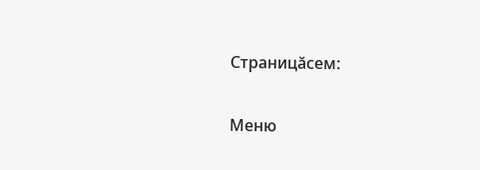Страницăсем:

Меню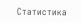Статистика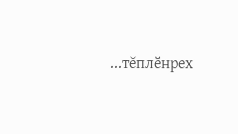...тĕплӗнрех